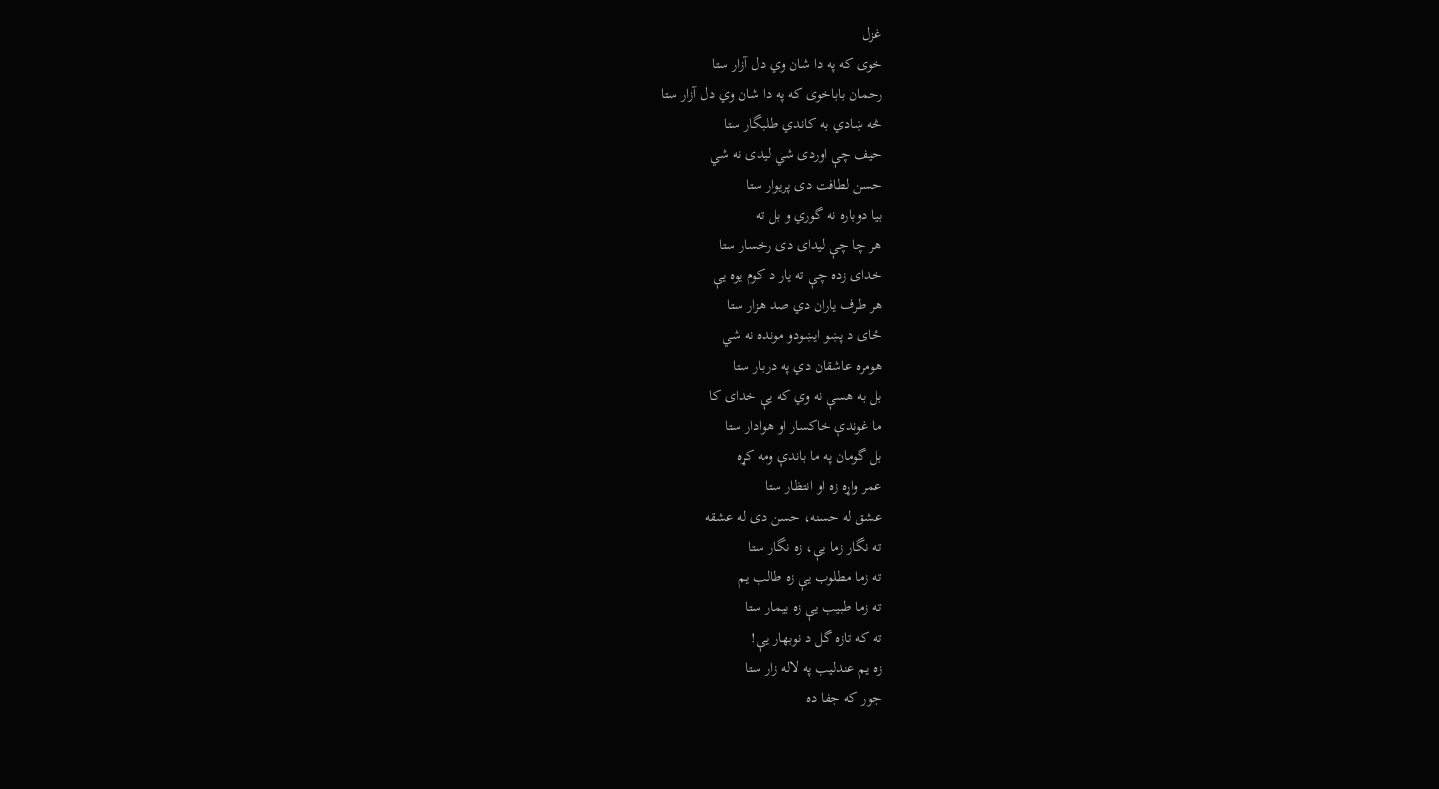غزل
خوی که په دا شان وي دل آزار ستا
رحمان باباخوی که په دا شان وي دل آزار ستا
څه ښادي به کاندي طلبگار ستا
حيف چې اوردی شي ليدی نه شي
حسن لطافت دی پريوار ستا
بيا دوباره نه گوري و بل ته
هر چا چې ليدای دی رخسار ستا
خدای زده چې ته يار د کوم يوه يې
هر طرف ياران دي صد هزار ستا
ځای د پښو ايښودو مونده نه شي
هومره عاشقان دي په دربار ستا
بل به هسې نه وي که يې خدای کا
ما غوندې خاکسار او هوادار ستا
بل گومان په ما باندې ومه کړه
عمر واړه زه او انتظار ستا
عشق له حسنه، حسن دی له عشقه
ته نگار زما يې، زه نگار ستا
ته زما مطلوب يې زه طالب يم
ته زما طبيب يې زه بيمار ستا
ته که تازه گل د نوبهار يې!
زه يم عندليب په لاله زار ستا
جور که جفا ده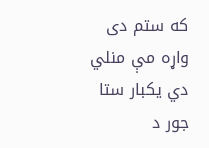که ستم دی
واړه مې منلي دي يکبار ستا
جور د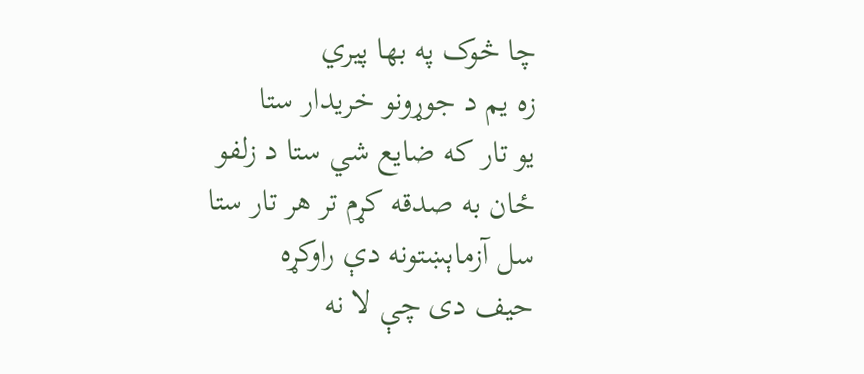چا څوک په بها پيري
زه يم د جوړونو خريدار ستا
يو تار که ضايع شي ستا د زلفو
ځان به صدقه کړم تر هر تار ستا
سل آزماېښتونه دې راوکړه
حيف دی چې لا نه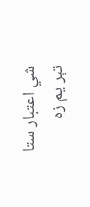شي اعتبار ستا
تېر يم زه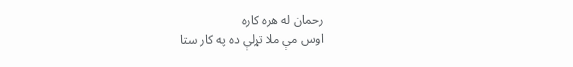رحمان له هره کاره
اوس مې ملا تړلې ده په کار ستا